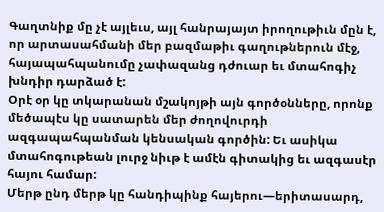Գաղտնիք մը չէ այլեւս, այլ հանրայայտ իրողութիւն մըն է, որ արտասահմանի մեր բազմաթիւ գաղութներուն մէջ, հայապահպանումը չափազանց դժուար եւ մտահոգիչ խնդիր դարձած է:
Օրէ օր կը տկարանան մշակոյթի այն գործօնները, որոնք մեծապէս կը սատարեն մեր ժողովուրդի ազգապահպանման կենսական գործին: Եւ ասիկա մտահոգութեան լուրջ նիւթ է ամէն գիտակից եւ ազգասէր հայու համար:
Մերթ ընդ մերթ կը հանդիպինք հայերու—երիտասարդ,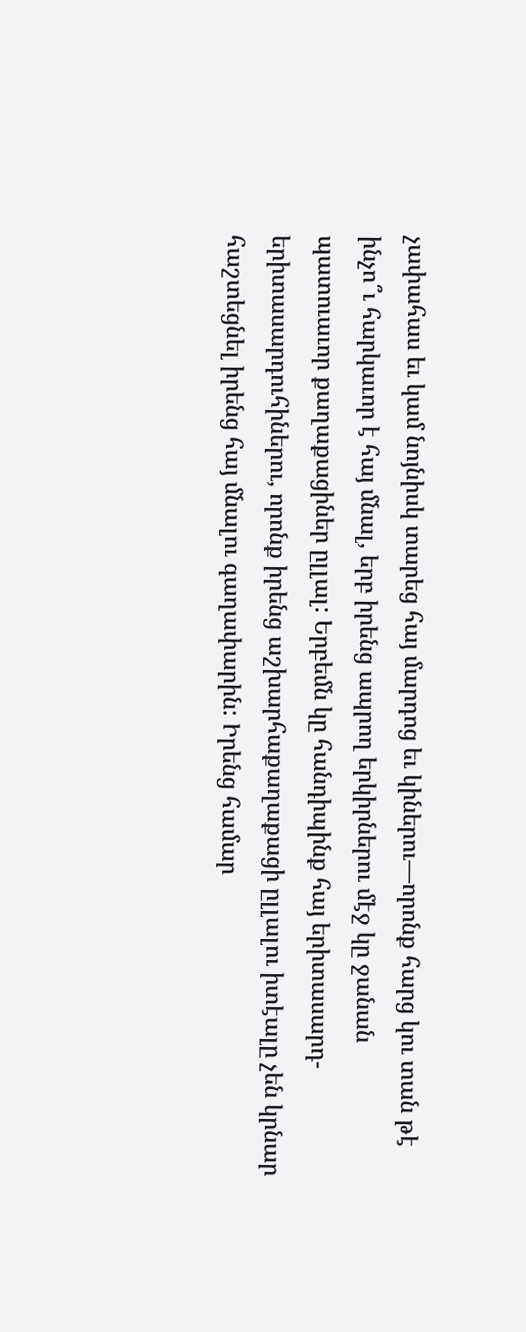չափահաս եւ կամ նոյնիսկ տարեց հայ մարդոց եւ կիներու—որոնք հարց կու տան թէ ինչո՞ւ հարկաւոր է հայ մնալ, երբ իրենց ապրող երկիրներու մէջ կը ջանան պատուաւոր քաղաքացիներ ըլլալ: Երբեմն կը հանդիպինք հայ երիտասարդ-երիտասարդուհիներու, որոնք իրենց աշխարհաքաղաքացի ըլլալու իտէալը չեն կրնար հաշտեցնել իրենց հայ մնալու գաղափարին: Իրենց համար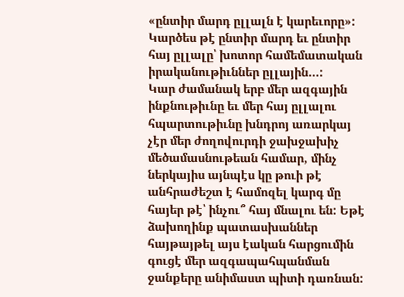«ընտիր մարդ ըլլալն է կարեւորը»: Կարծես թէ ընտիր մարդ եւ ընտիր հայ ըլլալը՝ խոտոր համեմատական իրականութիւններ ըլլային…:
Կար ժամանակ երբ մեր ազգային ինքնութիւնը եւ մեր հայ ըլլալու հպարտութիւնը խնդրոյ առարկայ չէր մեր ժողովուրդի ջախջախիչ մեծամասնութեան համար, մինչ ներկայիս այնպէս կը թուի թէ անհրաժեշտ է համոզել կարգ մը հայեր թէ՝ ինչու՞ հայ մնալու են: Եթէ ձախողինք պատասխաններ հայթայթել այս էական հարցումին գուցէ մեր ազգապահպանման ջանքերը անիմաստ պիտի դառնան: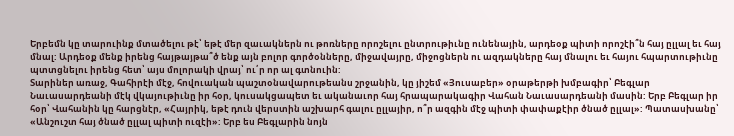Երբեմն կը տարուինք մտածելու թէ՝ եթէ մեր զաւակներն ու թոռները որոշելու ընտրութիւնը ունենային, արդեօք պիտի որոշէի՞ն հայ ըլլալ եւ հայ մնալ: Արդեօք մենք իրենց հայթայթա՞ծ ենք այն բոլոր գործօնները, միջավայրը, միջոցներն ու ազդակները հայ մնալու եւ հայու հպարտութիւնը պտտցնելու իրենց հետ՝ այս մոլորակի վրայ՝ ու՛ր որ ալ գտնուին:
Տարիներ առաջ, Գահիրէի մէջ, հովուական պաշտօնավարութեանս շրջանին, կը յիշեմ «Յուսաբեր» օրաթերթի խմբագիր՝ Բեգլար Նաւասարդեանի մէկ վկայութիւնը իր հօր, կուսակցապետ եւ ականաւոր հայ հրապարակագիր Վահան Նաւասարդեանի մասին: Երբ Բեգլար իր հօր՝ Վահանին կը հարցնէր, «Հայրիկ, եթէ դուն վերստին աշխարհ գալու ըլլայիր, ո՞ր ազգին մէջ պիտի փափաքէիր ծնած ըլլալ»: Պատասխանը՝ «Անշուշտ հայ ծնած ըլլալ պիտի ուզէի»: Երբ ես Բեգլարին նոյն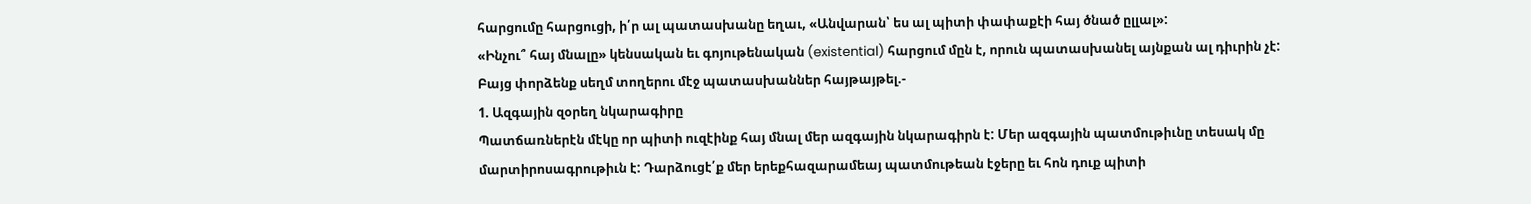հարցումը հարցուցի, ի՛ր ալ պատասխանը եղաւ, «Անվարան՝ ես ալ պիտի փափաքէի հայ ծնած ըլլալ»:
«Ինչու՞ հայ մնալը» կենսական եւ գոյութենական (existential) հարցում մըն է, որուն պատասխանել այնքան ալ դիւրին չէ: Բայց փորձենք սեղմ տողերու մէջ պատասխաններ հայթայթել.-
1. Ազգային զօրեղ նկարագիրը
Պատճառներէն մէկը որ պիտի ուզէինք հայ մնալ մեր ազգային նկարագիրն է: Մեր ազգային պատմութիւնը տեսակ մը մարտիրոսագրութիւն է: Դարձուցէ՛ք մեր երեքհազարամեայ պատմութեան էջերը եւ հոն դուք պիտի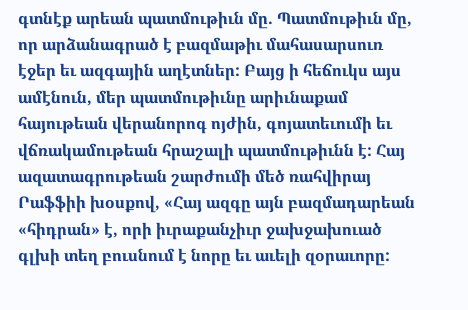գտնէք արեան պատմութիւն մը. Պատմութիւն մը, որ արձանագրած է բազմաթիւ մահասարսուռ էջեր եւ ազգային աղէտներ: Բայց ի հեճուկս այս ամէնուն, մեր պատմութիւնը արիւնաքամ հայութեան վերանորոգ ոյժին, գոյատեւումի եւ վճռակամութեան հրաշալի պատմութիւնն է: Հայ ազատագրութեան շարժումի մեծ ռահվիրայ Րաֆֆիի խօսքով, «Հայ ազգը այն բազմադարեան «հիդրան» է, որի իւրաքանչիւր ջախջախուած գլխի տեղ բուսնում է նորը եւ աւելի զօրաւորը: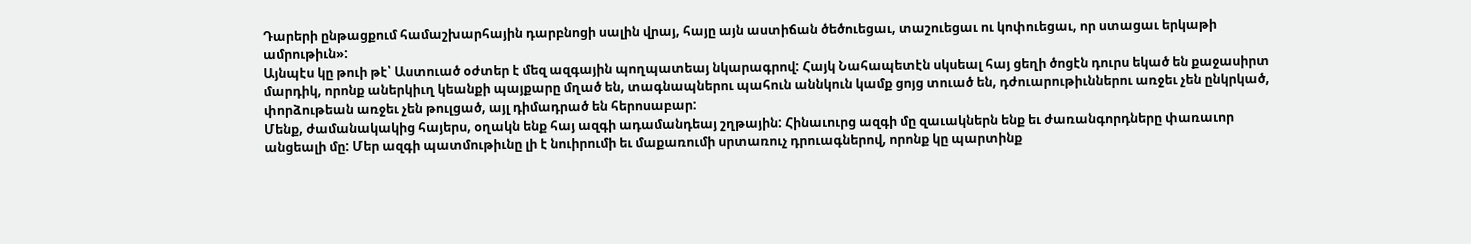Դարերի ընթացքում համաշխարհային դարբնոցի սալին վրայ, հայը այն աստիճան ծեծուեցաւ, տաշուեցաւ ու կոփուեցաւ, որ ստացաւ երկաթի ամրութիւն»:
Այնպէս կը թուի թէ՝ Աստուած օժտեր է մեզ ազգային պողպատեայ նկարագրով: Հայկ Նահապետէն սկսեալ հայ ցեղի ծոցէն դուրս եկած են քաջասիրտ մարդիկ, որոնք աներկիւղ կեանքի պայքարը մղած են, տագնապներու պահուն աննկուն կամք ցոյց տուած են, դժուարութիւններու առջեւ չեն ընկրկած, փորձութեան առջեւ չեն թուլցած, այլ դիմադրած են հերոսաբար:
Մենք, ժամանակակից հայերս, օղակն ենք հայ ազգի ադամանդեայ շղթային: Հինաւուրց ազգի մը զաւակներն ենք եւ ժառանգորդները փառաւոր անցեալի մը: Մեր ազգի պատմութիւնը լի է նուիրումի եւ մաքառումի սրտառուչ դրուագներով, որոնք կը պարտինք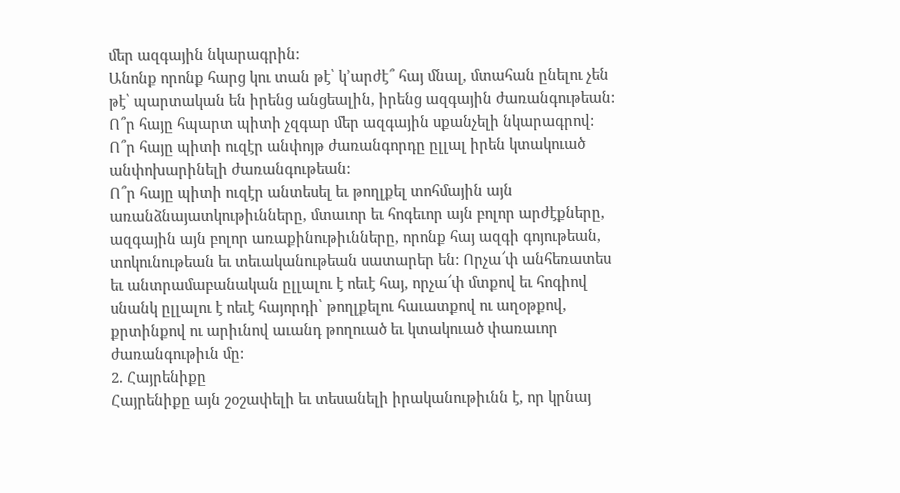մեր ազգային նկարագրին:
Անոնք որոնք հարց կու տան թէ՝ կ’արժէ՞ հայ մնալ, մտահան ընելու չեն թէ՝ պարտական են իրենց անցեալին, իրենց ազգային ժառանգութեան:
Ո՞ր հայը հպարտ պիտի չզգար մեր ազգային սքանչելի նկարագրով: Ո՞ր հայը պիտի ուզէր անփոյթ ժառանգորդը ըլլալ իրեն կտակուած անփոխարինելի ժառանգութեան:
Ո՞ր հայը պիտի ուզէր անտեսել եւ թողլքել տոհմային այն առանձնայատկութիւնները, մտաւոր եւ հոգեւոր այն բոլոր արժէքները, ազգային այն բոլոր առաքինութիւնները, որոնք հայ ազգի գոյութեան, տոկունութեան եւ տեւականութեան սատարեր են: Որչա՜փ անհեռատես եւ անտրամաբանական ըլլալու է ոեւէ հայ, որչա՜փ մտքով եւ հոգիով սնանկ ըլլալու է ոեւէ հայորդի՝ թողլքելու հաւատքով ու աղօթքով, քրտինքով ու արիւնով աւանդ թողուած եւ կտակուած փառաւոր ժառանգութիւն մը:
2. Հայրենիքը
Հայրենիքը այն շօշափելի եւ տեսանելի իրականութիւնն է, որ կրնայ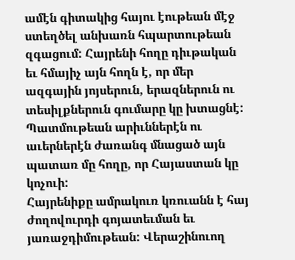ամէն գիտակից հայու էութեան մէջ ստեղծել անխառն հպարտութեան զգացում: Հայրենի հողը դիւթական եւ հմայիչ այն հողն է, որ մեր ազգային յոյսերուն, երազներուն ու տեսիլքներուն գումարը կը խտացնէ: Պատմութեան արիւններէն ու աւերներէն ժառանգ մնացած այն պատառ մը հողը, որ Հայաստան կը կոչուի:
Հայրենիքը ամրակուռ կռուանն է հայ ժողովուրդի գոյատեւման եւ յառաջդիմութեան: Վերաշինուող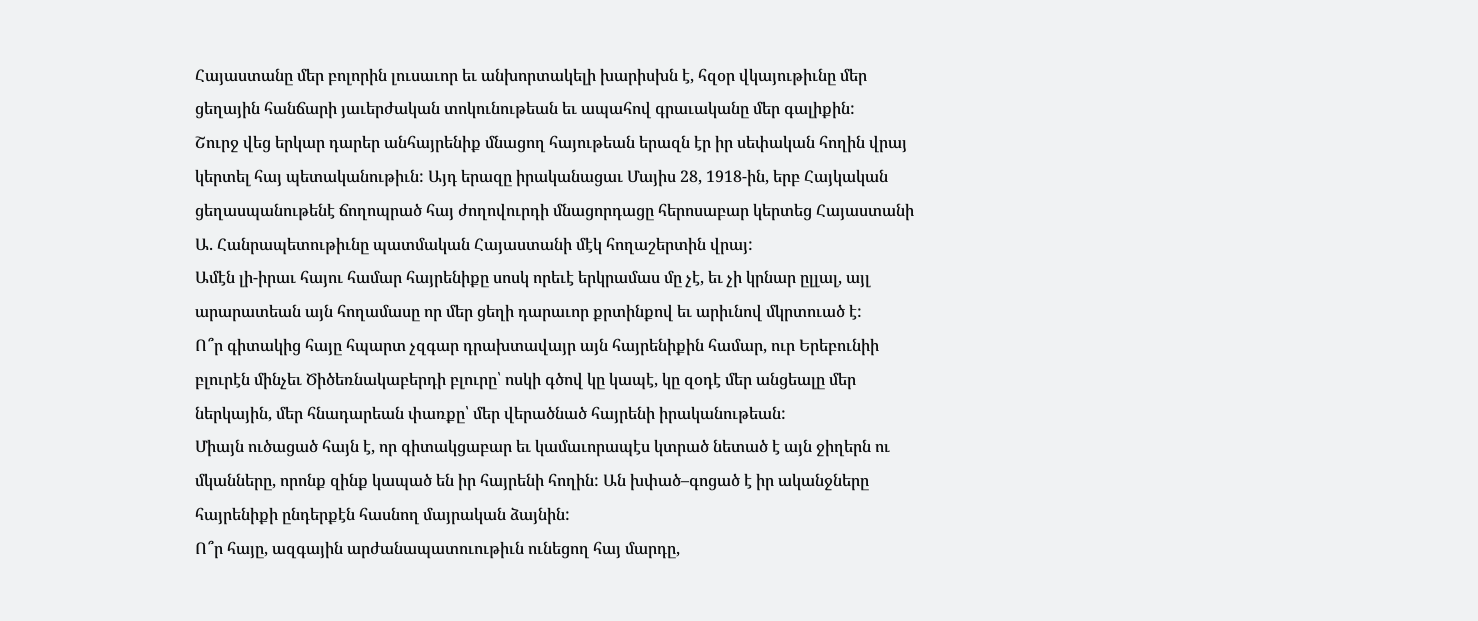Հայաստանը մեր բոլորին լուսաւոր եւ անխորտակելի խարիսխն է, հզօր վկայութիւնը մեր ցեղային հանճարի յաւերժական տոկունութեան եւ ապահով գրաւականը մեր գալիքին:
Շուրջ վեց երկար դարեր անհայրենիք մնացող հայութեան երազն էր իր սեփական հողին վրայ կերտել հայ պետականութիւն: Այդ երազը իրականացաւ Մայիս 28, 1918-ին, երբ Հայկական ցեղասպանութենէ ճողոպրած հայ ժողովուրդի մնացորդացը հերոսաբար կերտեց Հայաստանի Ա. Հանրապետութիւնը պատմական Հայաստանի մէկ հողաշերտին վրայ:
Ամէն լի-իրաւ հայու համար հայրենիքը սոսկ որեւէ երկրամաս մը չէ, եւ չի կրնար ըլլալ, այլ արարատեան այն հողամասը որ մեր ցեղի դարաւոր քրտինքով եւ արիւնով մկրտուած է:
Ո՞ր գիտակից հայը հպարտ չզգար դրախտավայր այն հայրենիքին համար, ուր Երեբունիի բլուրէն մինչեւ Ծիծեռնակաբերդի բլուրը՝ ոսկի գծով կը կապէ, կը զօդէ մեր անցեալը մեր ներկային, մեր հնադարեան փառքը՝ մեր վերածնած հայրենի իրականութեան:
Միայն ուծացած հայն է, որ գիտակցաբար եւ կամաւորապէս կտրած նետած է այն ջիղերն ու մկանները, որոնք զինք կապած են իր հայրենի հողին: Ան խփած–գոցած է իր ականջները հայրենիքի ընդերքէն հասնող մայրական ձայնին:
Ո՞ր հայը, ազգային արժանապատուութիւն ունեցող հայ մարդը,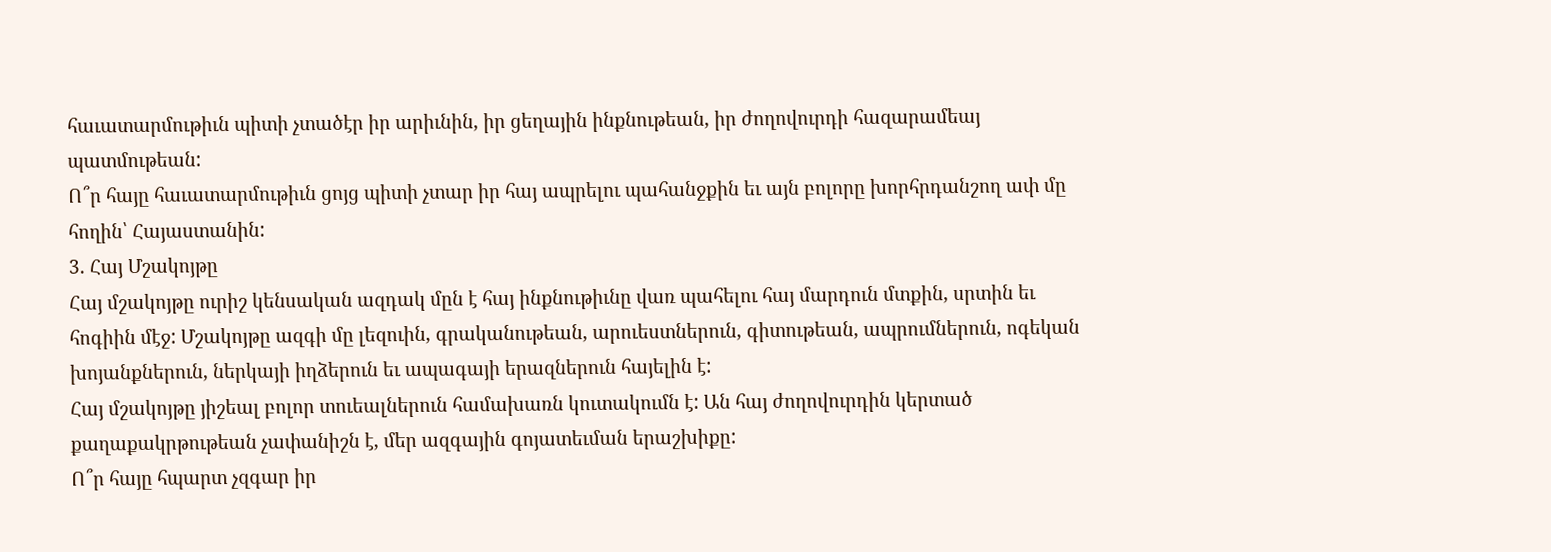հաւատարմութիւն պիտի չտածէր իր արիւնին, իր ցեղային ինքնութեան, իր ժողովուրդի հազարամեայ պատմութեան:
Ո՞ր հայը հաւատարմութիւն ցոյց պիտի չտար իր հայ ապրելու պահանջքին եւ այն բոլորը խորհրդանշող ափ մը հողին՝ Հայաստանին:
3. Հայ Մշակոյթը
Հայ մշակոյթը ուրիշ կենսական ազդակ մըն է հայ ինքնութիւնը վառ պահելու հայ մարդուն մտքին, սրտին եւ հոգիին մէջ: Մշակոյթը ազգի մը լեզուին, գրականութեան, արուեստներուն, գիտութեան, ապրումներուն, ոգեկան խոյանքներուն, ներկայի իղձերուն եւ ապագայի երազներուն հայելին է:
Հայ մշակոյթը յիշեալ բոլոր տուեալներուն համախառն կուտակումն է: Ան հայ ժողովուրդին կերտած քաղաքակրթութեան չափանիշն է, մեր ազգային գոյատեւման երաշխիքը:
Ո՞ր հայը հպարտ չզգար իր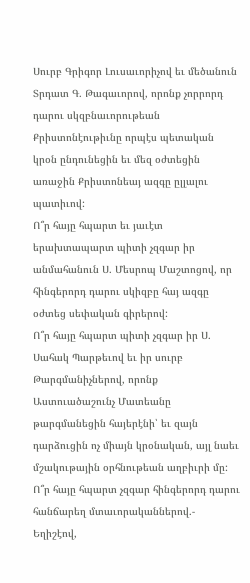Սուրբ Գրիգոր Լուսաւորիչով եւ մեծանուն Տրդատ Գ. Թագաւորով, որոնք չորրորդ դարու սկզբնաւորութեան Քրիստոնէութիւնը որպէս պետական կրօն ընդունեցին եւ մեզ օժտեցին առաջին Քրիստոնեայ ազգը ըլլալու պատիւով:
Ո՞ր հայը հպարտ եւ յաւէտ երախտապարտ պիտի չզգար իր անմահանուն Ս. Մեսրոպ Մաշտոցով, որ հինգերորդ դարու սկիզբը հայ ազգը օժտեց սեփական գիրերով:
Ո՞ր հայը հպարտ պիտի չզգար իր Ս. Սահակ Պարթեւով եւ իր սուրբ Թարգմանիչներով, որոնք Աստուածաշունչ Մատեանը թարգմանեցին հայերէնի՝ եւ զայն դարձուցին ոչ միայն կրօնական, այլ նաեւ մշակութային օրհնութեան աղբիւրի մը:
Ո՞ր հայը հպարտ չզգար հինգերորդ դարու հանճարեղ մտաւորականներով.- Եղիշէով,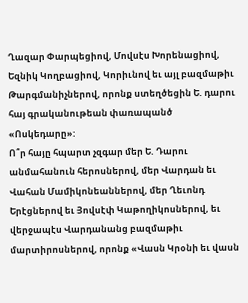Ղազար Փարպեցիով, Մովսէս Խորենացիով, Եզնիկ Կողբացիով, Կորիւնով եւ այլ բազմաթիւ Թարգմանիչներով, որոնք ստեղծեցին Ե. դարու հայ գրականութեան փառապանծ «Ոսկեդարը»:
Ո՞ր հայը հպարտ չզգար մեր Ե. Դարու անմահանուն հերոսներով, մեր Վարդան եւ Վահան Մամիկոնեաններով, մեր Ղեւոնդ Երէցներով եւ Յովսէփ Կաթողիկոսներով, եւ վերջապէս Վարդանանց բազմաթիւ մարտիրոսներով, որոնք «Վասն Կրօնի եւ վասն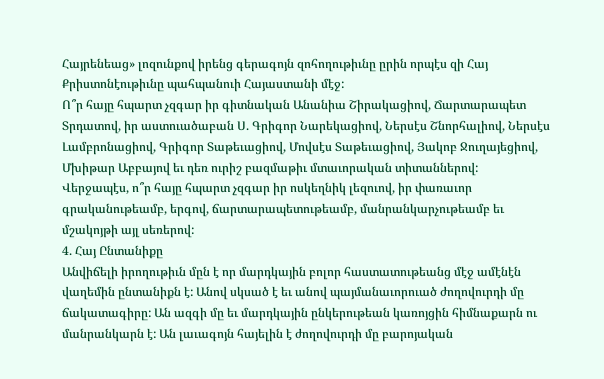Հայրենեաց» լոզունքով իրենց գերագոյն զոհողութիւնը ըրին որպէս զի Հայ Քրիստոնէութիւնը պահպանուի Հայաստանի մէջ:
Ո՞ր հայը հպարտ չզգար իր գիտնական Անանիա Շիրակացիով, Ճարտարապետ Տրդատով, իր աստուածաբան Ս. Գրիգոր Նարեկացիով, Ներսէս Շնորհալիով, Ներսէս Լամբրոնացիով, Գրիգոր Տաթեւացիով, Մովսէս Տաթեւացիով, Յակոբ Ջուղայեցիով, Մխիթար Աբբայով եւ դեռ ուրիշ բազմաթիւ մտաւորական տիտաններով:
Վերջապէս, ո՞ր հայը հպարտ չզգար իր ոսկեղնիկ լեզուով, իր փառաւոր գրականութեամբ, երգով, ճարտարապետութեամբ, մանրանկարչութեամբ եւ մշակոյթի այլ սեռերով:
4. Հայ Ընտանիքը
Անվիճելի իրողութիւն մըն է որ մարդկային բոլոր հաստատութեանց մէջ ամէնէն վաղեմին ընտանիքն է: Անով սկսած է եւ անով պայմանաւորուած ժողովուրդի մը ճակատագիրը: Ան ազգի մը եւ մարդկային ընկերութեան կառոյցին հիմնաքարն ու մանրանկարն է: Ան լաւագոյն հայելին է ժողովուրդի մը բարոյական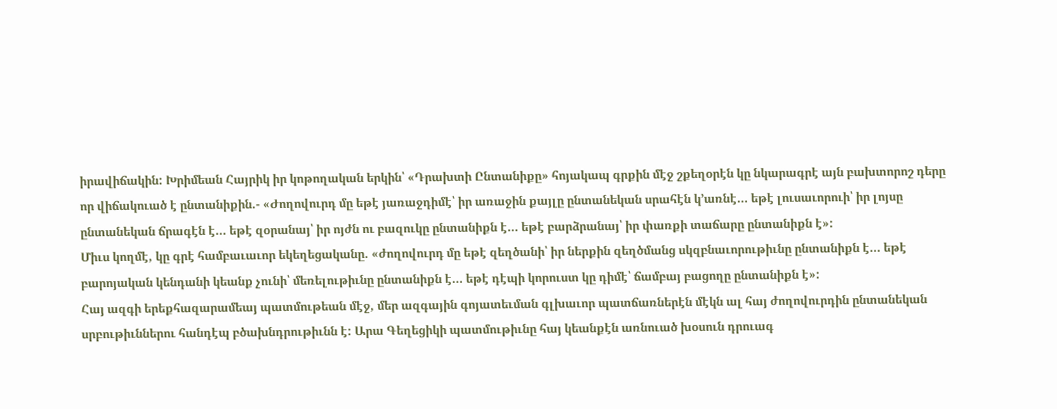իրավիճակին: Խրիմեան Հայրիկ իր կոթողական երկին՝ «Դրախտի Ընտանիքը» հոյակապ գրքին մէջ շքեղօրէն կը նկարագրէ այն բախտորոշ դերը որ վիճակուած է ընտանիքին.- «Ժողովուրդ մը եթէ յառաջդիմէ՝ իր առաջին քայլը ընտանեկան սրահէն կ’առնէ… եթէ լուսաւորուի՝ իր լոյսը ընտանեկան ճրագէն է… եթէ զօրանայ՝ իր ոյժն ու բազուկը ընտանիքն է… եթէ բարձրանայ՝ իր փառքի տաճարը ընտանիքն է»:
Միւս կողմէ, կը գրէ համբաւաւոր եկեղեցականը. «ժողովուրդ մը եթէ զեղծանի՝ իր ներքին զեղծմանց սկզբնաւորութիւնը ընտանիքն է… եթէ բարոյական կենդանի կեանք չունի՝ մեռելութիւնը ընտանիքն է… եթէ դէպի կորուստ կը դիմէ՝ ճամբայ բացողը ընտանիքն է»:
Հայ ազգի երեքհազարամեայ պատմութեան մէջ, մեր ազգային գոյատեւման գլխաւոր պատճառներէն մէկն ալ հայ ժողովուրդին ընտանեկան սրբութիւններու հանդէպ բծախնդրութիւնն է: Արա Գեղեցիկի պատմութիւնը հայ կեանքէն առնուած խօսուն դրուագ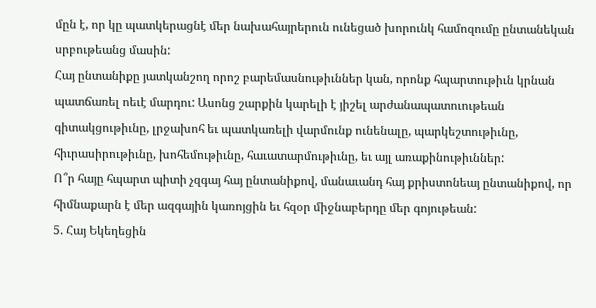մըն է, որ կը պատկերացնէ մեր նախահայրերուն ունեցած խորունկ համոզումը ընտանեկան սրբութեանց մասին:
Հայ ընտանիքը յատկանշող որոշ բարեմասնութիւններ կան, որոնք հպարտութիւն կրնան պատճառել ոեւէ մարդու: Ասոնց շարքին կարելի է յիշել արժանապատուութեան գիտակցութիւնը, լրջախոհ եւ պատկառելի վարմունք ունենալը, պարկեշտութիւնը, հիւրասիրութիւնը, խոհեմութիւնը, հաւատարմութիւնը, եւ այլ առաքինութիւններ:
Ո՞ր հայը հպարտ պիտի չզգայ հայ ընտանիքով, մանաւանդ հայ քրիստոնեայ ընտանիքով, որ հիմնաքարն է մեր ազգային կառոյցին եւ հզօր միջնաբերդը մեր գոյութեան:
5. Հայ Եկեղեցին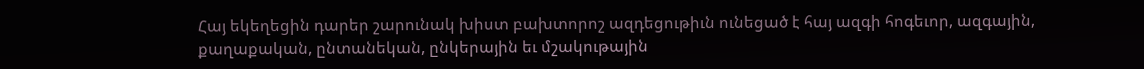Հայ եկեղեցին դարեր շարունակ խիստ բախտորոշ ազդեցութիւն ունեցած է հայ ազգի հոգեւոր, ազգային, քաղաքական, ընտանեկան, ընկերային եւ մշակութային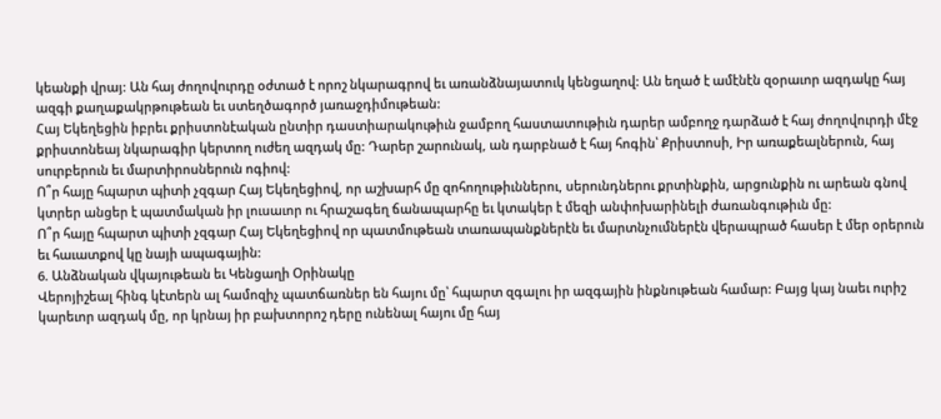կեանքի վրայ: Ան հայ ժողովուրդը օժտած է որոշ նկարագրով եւ առանձնայատուկ կենցաղով: Ան եղած է ամէնէն զօրաւոր ազդակը հայ ազգի քաղաքակրթութեան եւ ստեղծագործ յառաջդիմութեան:
Հայ Եկեղեցին իբրեւ քրիստոնէական ընտիր դաստիարակութիւն ջամբող հաստատութիւն դարեր ամբողջ դարձած է հայ ժողովուրդի մէջ քրիստոնեայ նկարագիր կերտող ուժեղ ազդակ մը: Դարեր շարունակ, ան դարբնած է հայ հոգին՝ Քրիստոսի, Իր առաքեալներուն, հայ սուրբերուն եւ մարտիրոսներուն ոգիով:
Ո՞ր հայը հպարտ պիտի չզգար Հայ Եկեղեցիով, որ աշխարհ մը զոհողութիւններու, սերունդներու քրտինքին, արցունքին ու արեան գնով կտրեր անցեր է պատմական իր լուսաւոր ու հրաշագեղ ճանապարհը եւ կտակեր է մեզի անփոխարինելի ժառանգութիւն մը:
Ո՞ր հայը հպարտ պիտի չզգար Հայ Եկեղեցիով որ պատմութեան տառապանքներէն եւ մարտնչումներէն վերապրած հասեր է մեր օրերուն եւ հաւատքով կը նայի ապագային:
6. Անձնական վկայութեան եւ Կենցաղի Օրինակը
Վերոյիշեալ հինգ կէտերն ալ համոզիչ պատճառներ են հայու մը՝ հպարտ զգալու իր ազգային ինքնութեան համար: Բայց կայ նաեւ ուրիշ կարեւոր ազդակ մը, որ կրնայ իր բախտորոշ դերը ունենալ հայու մը հայ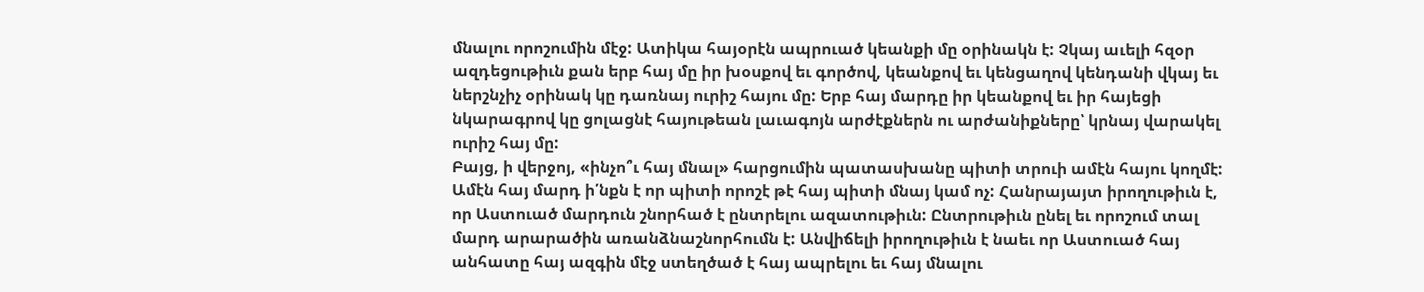մնալու որոշումին մէջ: Ատիկա հայօրէն ապրուած կեանքի մը օրինակն է: Չկայ աւելի հզօր ազդեցութիւն քան երբ հայ մը իր խօսքով եւ գործով, կեանքով եւ կենցաղով կենդանի վկայ եւ ներշնչիչ օրինակ կը դառնայ ուրիշ հայու մը: Երբ հայ մարդը իր կեանքով եւ իր հայեցի նկարագրով կը ցոլացնէ հայութեան լաւագոյն արժէքներն ու արժանիքները՝ կրնայ վարակել ուրիշ հայ մը:
Բայց, ի վերջոյ, «ինչո՞ւ հայ մնալ» հարցումին պատասխանը պիտի տրուի ամէն հայու կողմէ: Ամէն հայ մարդ ի՛նքն է որ պիտի որոշէ թէ հայ պիտի մնայ կամ ոչ: Հանրայայտ իրողութիւն է, որ Աստուած մարդուն շնորհած է ընտրելու ազատութիւն: Ընտրութիւն ընել եւ որոշում տալ մարդ արարածին առանձնաշնորհումն է: Անվիճելի իրողութիւն է նաեւ որ Աստուած հայ անհատը հայ ազգին մէջ ստեղծած է հայ ապրելու եւ հայ մնալու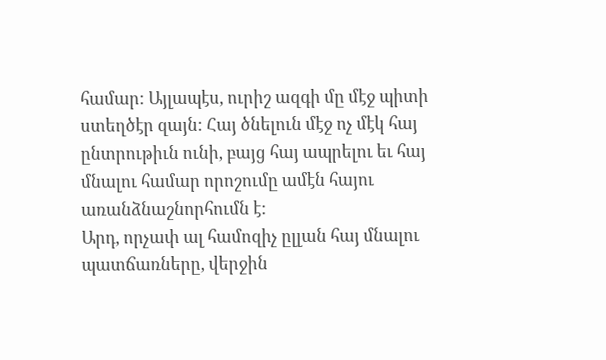համար: Այլապէս, ուրիշ ազգի մը մէջ պիտի ստեղծէր զայն: Հայ ծնելուն մէջ ոչ մէկ հայ ընտրութիւն ունի, բայց հայ ապրելու եւ հայ մնալու համար որոշումը ամէն հայու առանձնաշնորհումն է:
Արդ, որչափ ալ համոզիչ ըլլան հայ մնալու պատճառները, վերջին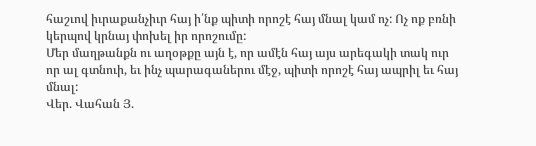հաշւով իւրաքանչիւր հայ ի՛նք պիտի որոշէ հայ մնալ կամ ոչ: Ոչ ոք բռնի կերպով կրնայ փոխել իր որոշումը:
Մեր մաղթանքն ու աղօթքը այն է, որ ամէն հայ այս արեգակի տակ ուր որ ալ գտնուի, եւ ինչ պարագաներու մէջ, պիտի որոշէ հայ ապրիլ եւ հայ մնալ:
Վեր. Վահան Յ.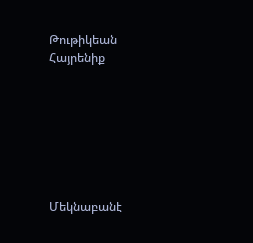Թութիկեան
Հայրենիք







Մեկնաբանէ